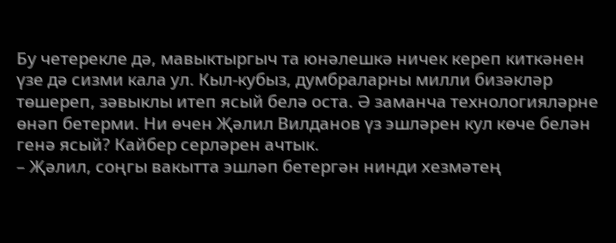Бу четерекле дә, мавыктыргыч та юнәлешкә ничек кереп киткәнен үзе дә сизми кала ул. Кыл-кубыз, думбраларны милли бизәкләр төшереп, зәвыклы итеп ясый белә оста. Ә заманча технологияләрне өнәп бетерми. Ни өчен Җәлил Вилданов үз эшләрен кул көче белән генә ясый? Кайбер серләрен ачтык.
– Җәлил, соңгы вакытта эшләп бетергән нинди хезмәтең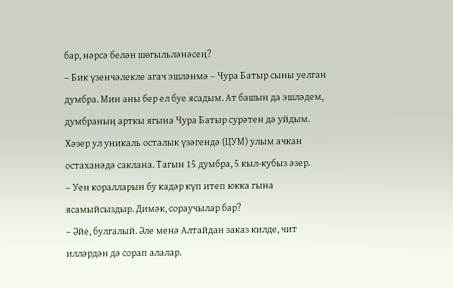бар, нәрсә белән шөгыльләнәсең?
– Бик үзенчәлекле агач эшләнмә – Чура Батыр сыны уелган думбра. Мин аны бер ел буе ясадым. Ат башын да эшләдем, думбраның арткы ягына Чура Батыр сурәтен дә уйдым. Хәзер ул уникаль осталык үзәгендә (ЦУМ) улым ачкан остаханәдә саклана. Тагын 15 думбра, 5 кыл-кубыз әзер.
– Уен коралларын бу кадәр күп итеп юкка гына ясамыйсыздыр. Димәк, сораучылар бар?
– Әйе, булгалый. Әле менә Алтайдан заказ килде, чит илләрдән дә сорап алалар.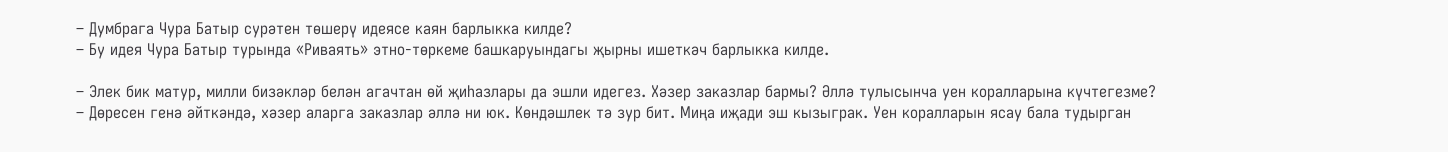– Думбрага Чура Батыр сурәтен төшерү идеясе каян барлыкка килде?
– Бу идея Чура Батыр турында «Риваять» этно-төркеме башкаруындагы җырны ишеткәч барлыкка килде.

– Элек бик матур, милли бизәкләр белән агачтан өй җиһазлары да эшли идегез. Хәзер заказлар бармы? Әллә тулысынча уен коралларына күчтегезме?
– Дөресен генә әйткәндә, хәзер аларга заказлар әллә ни юк. Көндәшлек тә зур бит. Миңа иҗади эш кызыграк. Уен коралларын ясау бала тудырган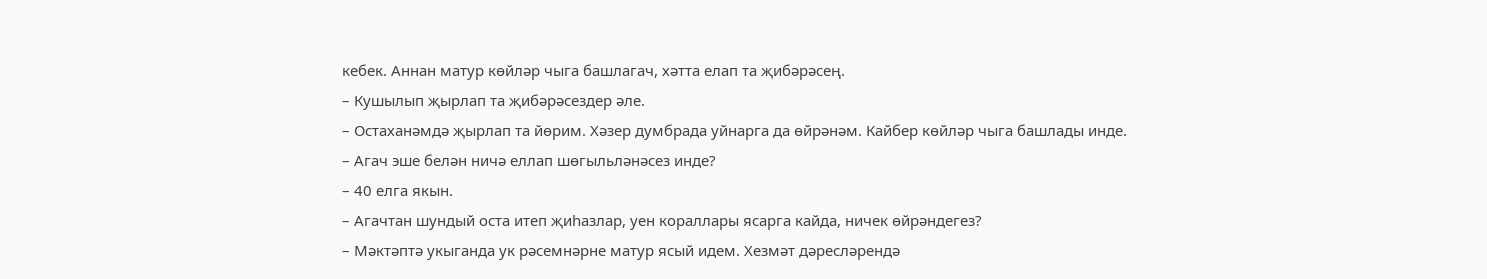кебек. Аннан матур көйләр чыга башлагач, хәтта елап та җибәрәсең.
– Кушылып җырлап та җибәрәсездер әле.
– Остаханәмдә җырлап та йөрим. Хәзер думбрада уйнарга да өйрәнәм. Кайбер көйләр чыга башлады инде.
– Агач эше белән ничә еллап шөгыльләнәсез инде?
– 40 елга якын.
– Агачтан шундый оста итеп җиһазлар, уен кораллары ясарга кайда, ничек өйрәндегез?
– Мәктәптә укыганда ук рәсемнәрне матур ясый идем. Хезмәт дәресләрендә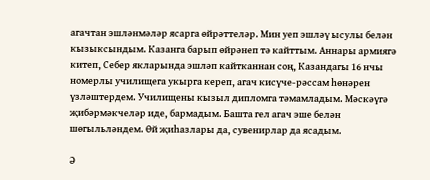агачтан эшләнмәләр ясарга өйрәттеләр. Мин уеп эшләү ысулы белән кызыксындым. Казанга барып өйрәнеп тә кайттым. Аннары армиягә китеп, Себер якларында эшләп кайтканнан соң, Казандагы 16 нчы номерлы училищега укырга кереп, агач кисүче-рәссам һөнәрен үзләштердем. Училищены кызыл дипломга тәмамладым. Мәскәүгә җибәрмәкчеләр иде, бармадым. Башта гел агач эше белән шөгыльләндем. Өй җиһазлары да, сувенирлар да ясадым.

Ә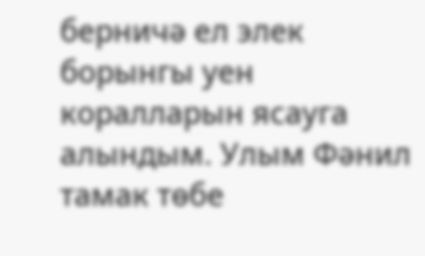берничә ел элек борынгы уен коралларын ясауга алындым. Улым Фәнил тамак төбе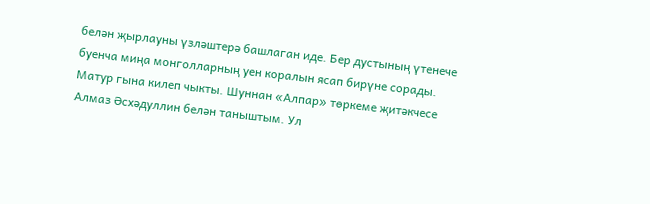белән җырлауны үзләштерә башлаган иде. Бер дустының үтенече буенча миңа монголларның уен коралын ясап бирүне сорады. Матур гына килеп чыкты. Шуннан «Алпар» төркеме җитәкчесе Алмаз Әсхәдуллин белән таныштым. Ул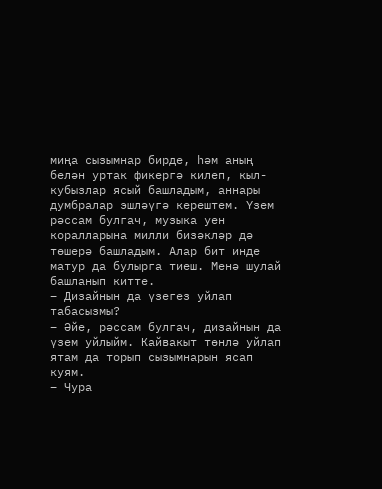миңа сызымнар бирде, һәм аның белән уртак фикергә килеп, кыл-кубызлар ясый башладым, аннары думбралар эшләүгә керештем. Үзем рәссам булгач, музыка уен коралларына милли бизәкләр дә төшерә башладым. Алар бит инде матур да булырга тиеш. Менә шулай башланып китте.
– Дизайнын да үзегез уйлап табасызмы?
– Әйе, рәссам булгач, дизайнын да үзем уйлыйм. Кайвакыт төнлә уйлап ятам да торып сызымнарын ясап куям.
– Чура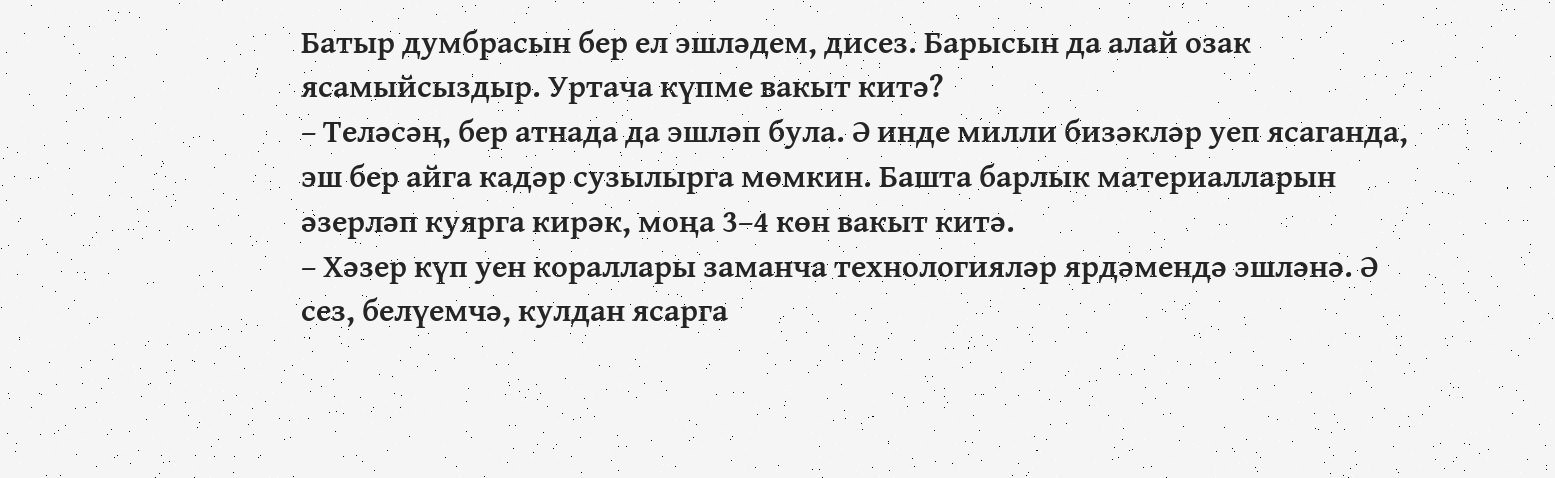Батыр думбрасын бер ел эшләдем, дисез. Барысын да алай озак ясамыйсыздыр. Уртача күпме вакыт китә?
– Теләсәң, бер атнада да эшләп була. Ә инде милли бизәкләр уеп ясаганда, эш бер айга кадәр сузылырга мөмкин. Башта барлык материалларын әзерләп куярга кирәк, моңа 3–4 көн вакыт китә.
– Хәзер күп уен кораллары заманча технологияләр ярдәмендә эшләнә. Ә сез, белүемчә, кулдан ясарга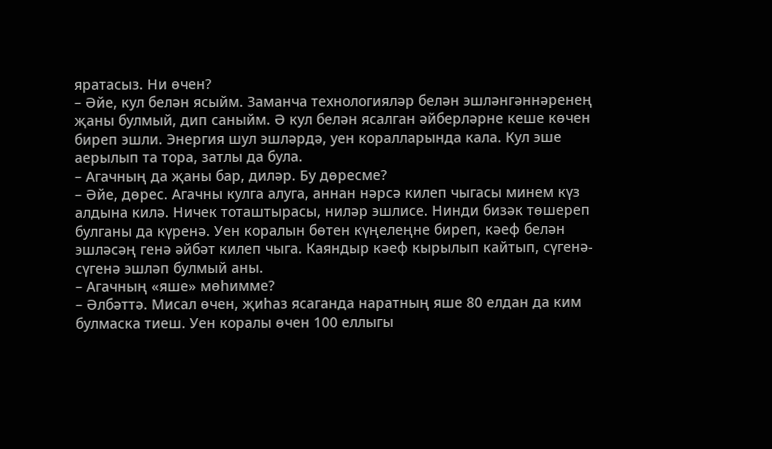яратасыз. Ни өчен?
– Әйе, кул белән ясыйм. Заманча технологияләр белән эшләнгәннәренең җаны булмый, дип саныйм. Ә кул белән ясалган әйберләрне кеше көчен биреп эшли. Энергия шул эшләрдә, уен коралларында кала. Кул эше аерылып та тора, затлы да була.
– Агачның да җаны бар, диләр. Бу дөресме?
– Әйе, дөрес. Агачны кулга алуга, аннан нәрсә килеп чыгасы минем күз алдына килә. Ничек тоташтырасы, ниләр эшлисе. Нинди бизәк төшереп булганы да күренә. Уен коралын бөтен күңелеңне биреп, кәеф белән эшләсәң генә әйбәт килеп чыга. Каяндыр кәеф кырылып кайтып, сүгенә-сүгенә эшләп булмый аны.
– Агачның «яше» мөһимме?
– Әлбәттә. Мисал өчен, җиһаз ясаганда наратның яше 80 елдан да ким булмаска тиеш. Уен коралы өчен 100 еллыгы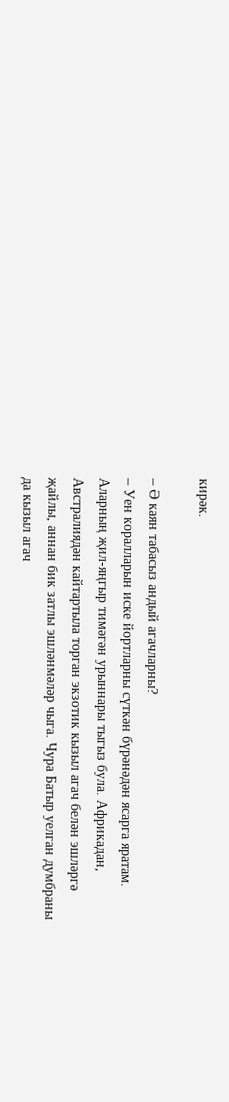кирәк.

– Ә каян табасыз андый агачларны?
– Уен коралларын иске йортларны сүткән бүрәнәдән ясарга яратам. Аларның җил-яңгыр тимәгән урыннары тыгыз була. Африкадан, Австралиядән кайтартыла торган экзотик кызыл агач белән эшләргә җайлы, аннан бик затлы эшләнмәләр чыга. Чура Батыр уелган думбраны да кызыл агач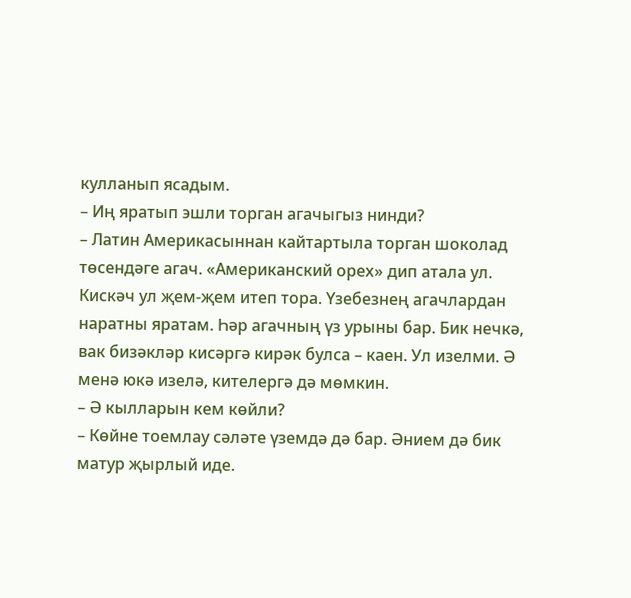кулланып ясадым.
– Иң яратып эшли торган агачыгыз нинди?
– Латин Америкасыннан кайтартыла торган шоколад төсендәге агач. «Американский орех» дип атала ул. Кискәч ул җем-җем итеп тора. Үзебезнең агачлардан наратны яратам. Һәр агачның үз урыны бар. Бик нечкә, вак бизәкләр кисәргә кирәк булса – каен. Ул изелми. Ә менә юкә изелә, кителергә дә мөмкин.
– Ә кылларын кем көйли?
– Көйне тоемлау сәләте үземдә дә бар. Әнием дә бик матур җырлый иде.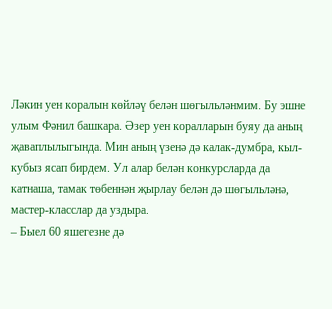Ләкин уен коралын көйләү белән шөгыльләнмим. Бу эшне улым Фәнил башкара. Әзер уен коралларын буяу да аның җаваплылыгында. Мин аның үзенә дә калак-думбра, кыл-кубыз ясап бирдем. Ул алар белән конкурсларда да катнаша, тамак төбеннән җырлау белән дә шөгыльләнә, мастер-класслар да уздыра.
– Быел 60 яшегезне дә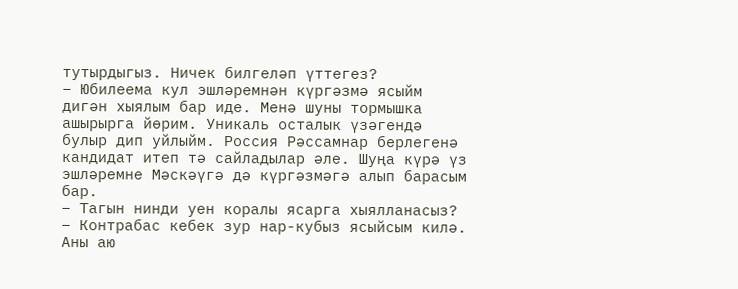тутырдыгыз. Ничек билгеләп үттегез?
– Юбилеема кул эшләремнән күргәзмә ясыйм дигән хыялым бар иде. Менә шуны тормышка ашырырга йөрим. Уникаль осталык үзәгендә булыр дип уйлыйм. Россия Рәссамнар берлегенә кандидат итеп тә сайладылар әле. Шуңа күрә үз эшләремне Мәскәүгә дә күргәзмәгә алып барасым бар.
– Тагын нинди уен коралы ясарга хыялланасыз?
– Контрабас кебек зур нар-кубыз ясыйсым килә. Аны аю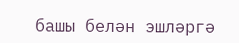башы белән эшләргә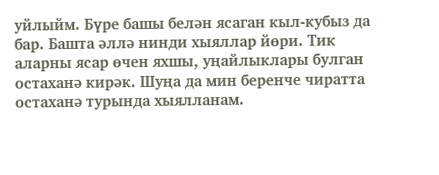уйлыйм. Бүре башы белән ясаган кыл-кубыз да бар. Башта әллә нинди хыяллар йөри. Тик аларны ясар өчен яхшы, уңайлыклары булган остаханә кирәк. Шуңа да мин беренче чиратта остаханә турында хыялланам.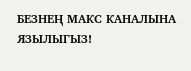БЕЗНЕҢ МАКС КАНАЛЫНА ЯЗЫЛЫГЫЗ!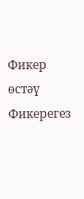Фикер өстәү
Фикерегез